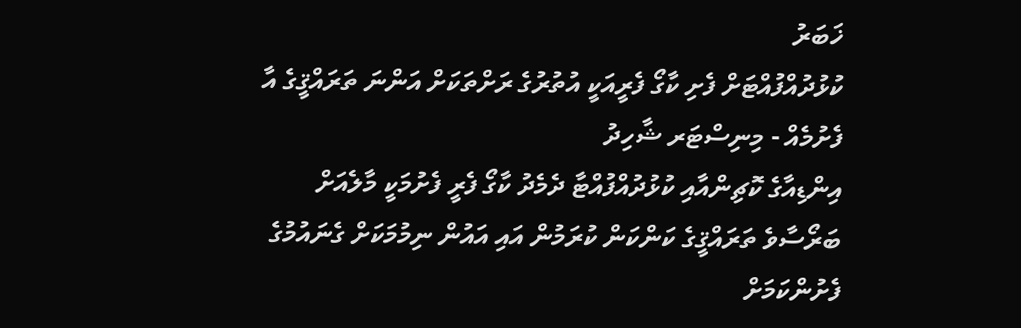ޚަބަރު
ކުޅުދުއްފުއްޓަށް ފެށި ކާގޯ ފެރީއަކީ އުތުރުގެ ރަށްތަކަށް އަންނަ ތަރައްޤީގެ އާ ފެށުމެއް - މިނިސްޓަރ ޝާހިދު
އިންޑިއާގެ ކޮޗިންއާއި ކުޅުދުއްފުއްޓާ ދެމެދު ކާގޯ ފެރީ ފެށުމަކީ މާލެއަށް ބަރޯސާވެ ތަރައްޤީގެ ކަންކަން ކުރަމުން އައި އައުން ނިމުމަކަށް ގެނައުމުގެ ފެށުންކަމަށް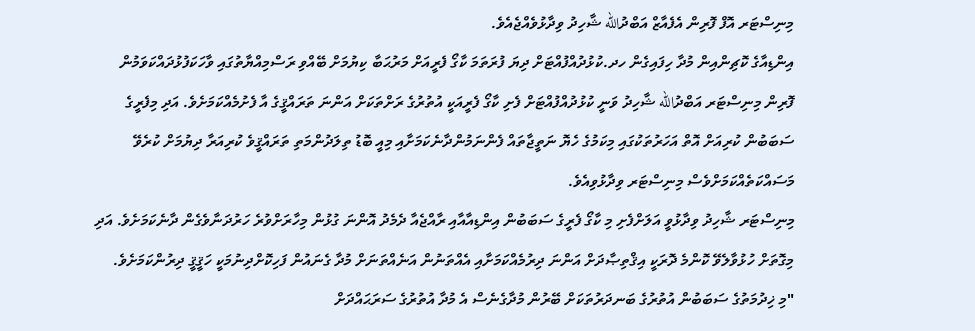މިނިސްޓަރ އޮފް ފޮރިން އެފެއާޒް އަބްދުالله ޝާހިދު ވިދާޅުވެއްޖެއެވެ.
އިންޑިއާގެ ކޮޗިންއިން މުދާ ހިފައިގެން ހދ.ކުޅުދުއްފުއްޓަށް ދިޔަ ފުރަތަމަ ކާގޯ ފެރީއަށް މަރުޙަބާ ކިޔުމަށް ބޭއްވި ރަސްމިއްޔާތުގައި ވާހަކަފުޅުދައްކަވަމުން ފޮރިން މިނިސްޓަރ އަބްދުالله ޝާހިދު ވަނީ ކުޅުދުއްފުއްޓަށް ފެށި ކާގޯ ފެރީއަކީ އުތުރުގެ ރަށްތަކަށް އަންނަ ތަރައްޤީގެ އާ ފެށުމެއްކަމަށެވެ. އަދި މިފެރީގެ ސަބަބުން ކުރިއަށް އޮތް އަހަރުތަކުގައި މިކަމުގެ ހެޔޮ ނަތީޖާތައް ފެންނަމުންދާނެކަމަށާއި މިއީ ބޮޑު ތިލަދުންމަތި ތަރައްޤީވެ ކުރިއަރާ ދިޔުމަށް ކުރެވޭ މަސައްކަތެއްކަމަށްވެސް މިނިސްޓަރ ވިދާޅުވިއެވެ.
މިނިސްޓަރ ޝާހިދު ވިދާޅުވީ އަލަށްފެށި މި ކާގޯ ފެރީގެ ސަބަބުން އިންޑިއާއާއި ރާއްޖެއާ ދެމެދު އޮންނަ ގުޅުން މިހާރަށްވުރެ ހަރުދަނާވެގެން ދާނެކަމަށެވެ. އަދި މިގޮތަށް ހުޅުވާލެވޭ ކޮންމެ ދޮރަކީ އިޤްތިޞާދަށް އަންނަ ދިރުމެއްކަމަށާއި އެއްތަނުން އަނެއްތަނަށް މުދާ ގެނައުން ފަހިކޮށްދިނުމަކީ ހަޤީޤީ ދިރުންކަމަށެވެ.
"މި ޚިދުމަތުގެ ސަބަބުން އުތުރުގެ ބަނދަރުތަކަށް ބޭރުން މުދާގެނެސް އެ މުދާ އުތުރުގެ ސަރަޙައްދަށް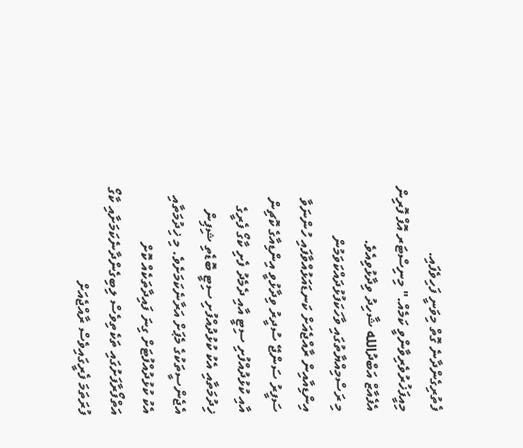ފެތުރިގެންދާނެ ގޮތް މިވަނީ ފަހިވެފައި. މިއީފަޚުރުވެރިވާންވީ ކަމެއް." މިނިސްޓަރ އޮފް ފޮރިން އެފެއާޒް އަބްދުالله ޝާހިދު ވިދާޅުވިއެވެ.
މި ރަސްމިއްޔާތުގައި ވާހަކަފުޅުދައްކަވަމުން އިންޑިއާއިން ރާއްޖެއަށް ކަނޑައަޅުއްވާފައި ހުންނަވާ ސަފީރު ސަންޖޭ ސުދީރު ވިދާޅުވީ އިންޑިއާގެ ކޮޗިން އާއި ކުޅުދުއްފުށި ސިޓީ އާއި ދެމެދު ފެށި ކާގޯ ފެރީގެ ޚިދުމަތާއި އެކު ކުޅުދުއްފުށި ސިޓީ ބޮޑެތި ޝިޕިން އެޖެންސީތަކުގެ މެޕަށް އަރާނެކަމަށެވެ. މި ޚިދުމަތާއި އެކު ކުޅުދުއްފުޓަށް ގިނަ ފައިދާތަކެއް ކޮށް އަތްފޯރާފަށުގައި ތަކެތިވެސް ލިބިގެންދާނެކަމަށާއި ކާގޯ ފުރަތަމަ ފެރީގައިވެސް ރާއްޖެއަށް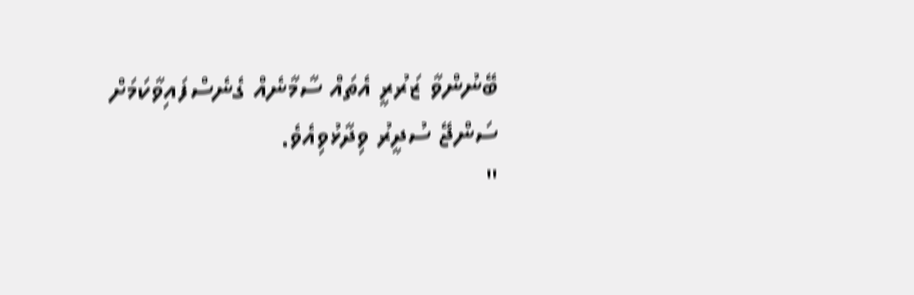ބޭނުންވާ ޒަރުރީ އެތައް ސާމާނެއް ގެނެސްފައިވާކަމަށް ސަންޖޭ ސުދީރު ވިދާޅުވިއެވެ.
"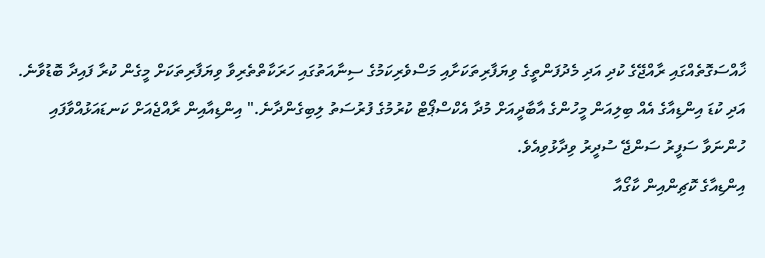ޚާއްސަގޮތެއްގައި ރާއްޖޭގެ ކުދި އަދި މެދުފަންތީގެ ވިޔަފާރިތަކަށާއި މަސްވެރިކަމުގެ ސިނާއަތުގައި ހަރަކާތްތެރިވާ ވިޔަފާރިތަކަށް މީގެން ކުރާ ފައިދާ ބޮޑުވާނެ. އަދި ކުޑަ އިންޑިއާގެ އެއް ބިލިއަން މީހުންގެ އާބާދީއަށް މުދާ އެކްސްޕޯޓް ކުރުމުގެ ފުރުސަތު ލިބިގެންދާނެ." އިންޑިއާއިން ރާއްޖެއަށް ކަނޑައަޅުއްވާފައި ހުންނަވާ ސަފީރު ސަންޖޭ ސުދީރު ވިދާޅުވިއެވެ.
އިންޑިއާގެ ކޮޗިންއިން ކާގޯއާ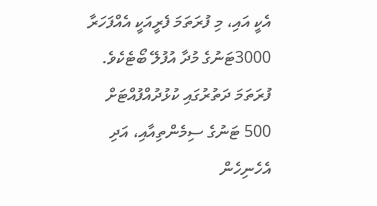އެކީ އައި، މި ފުރަތަމަ ފެރީއަކީ އެއްފަހަރާ 3000ޓަނުގެ މުދާ އުފުލޭ ބޯޓެކެވެ. ފުރަތަމަ ދަތުރުގައި ކުޅުދުއްފުއްޓަށް 500 ޓަނުގެ ސިމެންތިއާއި، އަދި އެހެނިހެން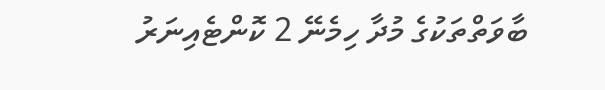ބާވަތްތަކުގެ މުދާ ހިމެނޭ 2 ކޮންޓެއިނަރު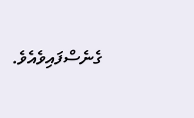ގެނެސްފައިވެއެވެ.